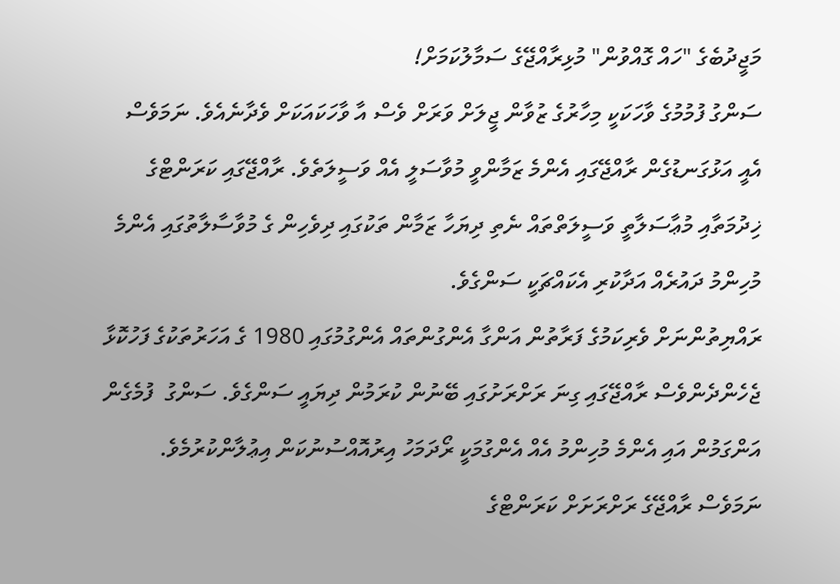މަޖީދުބެގެ "ހައް ގޮއްވުން" މުޅިރާއްޖޭގެ ސަމާލުކަމަށް!
ސަންގު ފުމުމުގެ ވާހަކަކީ މިހާރުގެ ޒުވާން ޖީލަށް ވަރަށް ވެސް އާ ވާހަކައަކަށް ވެދާނެއެވެ. ނަމަވެސް އެއީ އަޅުގަނޑުގެން ރާއްޖޭގައި އެންމެ ޒަމާންވީ މުވާސަލީ އެއް ވަސީލަތެވެ. ރާއްޖޭގައި ކަރަންޓްގެ ޚިދުމަތާއި މުޢާސަލާތީ ވަސީލަތްތައް ނެތި ދިޔަހާ ޒަމާން ތަކުގައި ދިވެހިން ގެ މުވާސާލާތުގައި އެންމެ މުހިންމު ދައުރެއް އަދާކުރި އެކައްޗަކީ ސަންގެވެ.
ރައްޔިތުންނަށް ވެރިކަމުގެ ފަރާތުން އަންގާ އެންގުންތައް އެންގުމުގައި 1980 ގެ އަހަރުތަކުގެ ފަހުކޮޅާ ޖެހެންދެންވެސް ރާއްޖޭގައި ގިނަ ރަށްރަށުގައި ބޭނުން ކުރަމުން ދިޔައީ ސަންގެވެ. ސަންގު  ފުމެގެން އަންގަމުން އައި އެންމެ މުހިންމު އެއް އެންގުމަކީ ރޯދަމަހު އިރުއޮއްސުނުކަން އިޢުލާންކުރުމެވެ. ނަމަވެސް ރާއްޖޭގެ ރަށްރަށަށް ކަރަންޓްގެ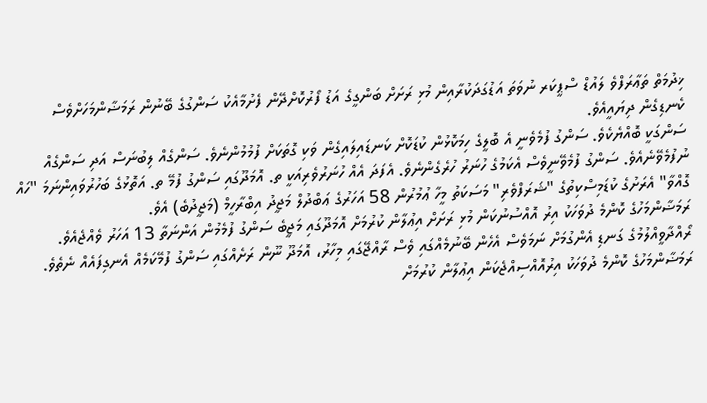ޚިދުމަތް ތަޢާރަފްވެ ލައުޑް ސްޕީކަރ ނުވަތަ އަޑުގަދަކުރާއިން މުޅި ރަށަށް ބަންގީގެ އަޑު ފޯރުކޮށްދޭން ފެށުމާއެކު ސަންގުގެ ބޭނުން ރަމަޟާންމަހަށްވެސް ކެނޑިގެން ދިޔައީއެވެ.
ސަންގަކީ ބޮއްޔެކެވެ. ސަންގު ފުމެވެނީ އެ ބޮލީގެ ހިމަކޮޅުން ކުޑަކޮށް ކަނޑައިލައިގެން ވަކި ގޮތަކަށް ފުމުމުންނެވެ. ސަންގެއް ލިބުނަސް އަދި ސަންގެއް ނުފުމެވޭނެއެވެ. ސަންގު ފުމެވޭނީވެސް އެކަމުގެ ހުނަރު ހުރެގެންނެވެ. އެފަދަ އެއް ހުނަރުވެރިއަކީ ތ. އޮމަދޫގައި ސަންގު ފުމޭ ތ. އަތޮޅުގެ ބަހުރުވައިންނަމަ "ހައް ގޮއްވާ" އެރަށުގެ ކުޑަމިސްކިތުގެ "ޝަރަފްވެރި" މަސަކަތު މީހާ ޢުމުރުން 58 އަހަރުގެ ޢަބްދުލް މަޖީދު އިބްރާހީމް (މަޖީދުބެ) އެވެ.
ރަމަޟާންމަހުގެ ކޮންމެ ދުވަހަކު އިރު އޮއްސުނުކަން މުޅި ރަށަށް އިޢުލާން ކުރުމަށް އޮމަދޫގައި މަޖީބެ ސަންގު ފުމެމުން އަންނަތާ 13 އަހަރު ވެއްޖެއެވެ. ރޯއްދާވީއްލުމުގެ ގަނޑި އެންގުމަށް ނަމަވެސް އެހެން ބޭނުމެއްގައި ވެސް ރާއްޖޭގައި މިހާރު، އޮމަދޫ ނޫން ރަށެއްގައި ސަންގު ފުމޭކަމެއް އެނގިފައެއް ނެތެވެ. ރަމަޟާންމަހުގެ ކޮންމެ ދުވަހަކު އިރުއޮއްސިއްޖެކަން އިޢުލާން ކުރުމަށް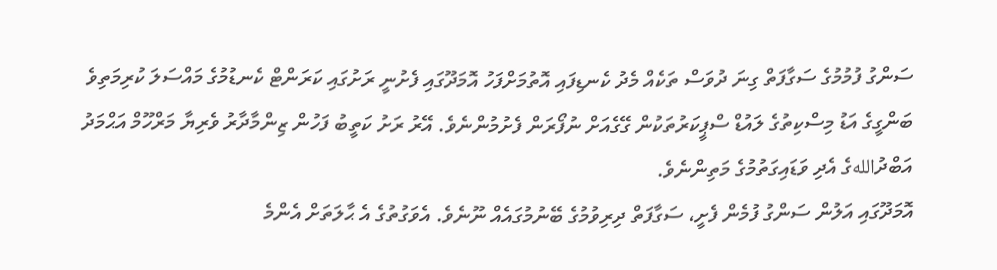ސަންގު ފުމުމުގެ ސަގާފަތް ގިނަ ދުވަސް ތަކެއް މެދު ކެނޑިފައި އޮތުމަށްފަހު އޮމަދޫގައި ފެށުނީ ރަށުގައި ކަރަންޓް ކެނޑުމުގެ މައްސަލަ ކުރިމަތިވެ ބަންގީގެ އަޑު މިސްކިތުގެ ލައުޑް ސްޕީކަރުތަކުން ގޭގެއަށް ނުފޯރަން ފެށުމުންނެވެ. އޭރު ރަށު ކަތީބު ފަހުން ޒިންމާދާރު ވެރިޔާ މަރްހޫމް އަޙްމަދު އަބްދުاللهގެ އެދި ވަޑައިގަތުމުގެ މަތިންނެވެ.
އޮމަދޫގައި އަލުން ސަންގު ފުމެން ފެށީ، ސަގާފަތް ދިރިވުމުގެ ބޭނުމުގައެއް ނޫނެވެ. އެވަގުތުގެ އެ ޙާލަތަށް އެންމެ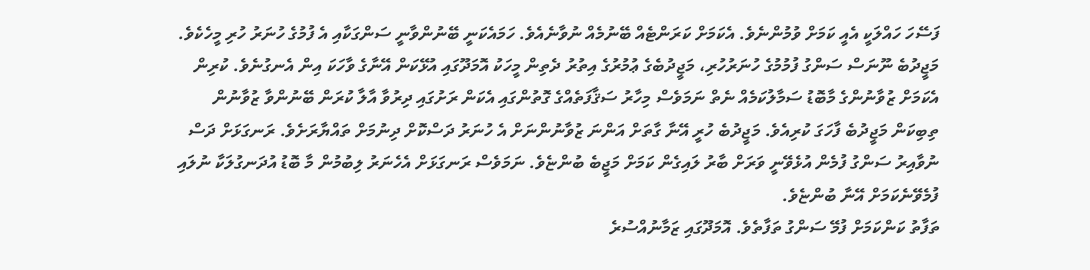ފަސޭހަ ހައްލަކީ އެއީ ކަމަށް ވުމުންނެވެ. އެކަމަށް ކަރަންޓެއް ބޭނުމެއް ނުވާނެއެވެ. ހަމައެކަނީ ބޭނުންވާނީ ސަންގަކާއި އެ ފުމުގެ ހުނަރު ހުރި މީހެކެވެ. މަޖީދުބެ ނޫނަސް ސަންގު ފުމުމުގެ ހުނަރުހުރި، މަޖީދުބެގެ ޢުމުރުގެ އިތުރު ދެތިން މީހަކު އޮމަދޫގައި އުޅޭކަން އޭނާގެ ވާހަކަ އިން އެނގުނެވެ. ކުރިން އެކަމަށް ޒުވާނުންގެ މާބޮޑު ސަމާލުކަމެއް ނެތް ނަމަވެސް މިހާރު ސަޤާފަތެއްގެ ގޮތުންގައި އެކަން ރަށުގައި ދިރުވާ އާލާ ކުރަން ބޭނުންވާ ޒުވާނުން ތިބިކަން މަޖީދުބެ ފާހަގަ ކުރިއެވެ. މަޖީދުބެ ހުރީ އޭނާ ގާތަށް އަންނަ ޒުވާނުންނަށް އެ ހުނަރު ދަސްކޮށް ދިނުމަށް ތައްޔާރަށެވެ. ރަނގަޅަށް ދަސް ނުވާއިރު ސަންގު ފުމެން އުޅެވޭނީ ވަރަށް ބާރު ލައިގެން ކަމަށް މަޖީބެ ބުންޏެވެ. ނަމަވެސް ރަނގަޅަށް އެހެނަރު ލިބުމުން މާ ބޮޑު އުދަނގުލަކާ ނުލައި ފުމެވޭނެކަމަށް އޭނާ ބުންޏެވެ.
ތަފާތު ކަންކަމަށް ފުމޭ ސަންގު ތަފާތެވެ. އޮމަދޫގައި ޒަމާނުއްސުރެ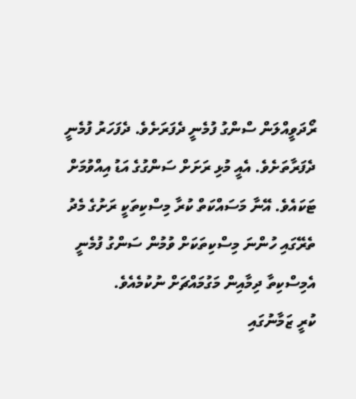ރޯދަވީއްލަން ސްންގު ފުމެނީ ދެފަރަށެވެ. ދެފަހަރު ފުމެނީ ދެފަރާތަށެވެ. އެއީ މުޅި ރަށަށް ސަންގުގެ އަޑު އިއްވުމަށް ޓަކައެވެ. އޭނާ މަސައްކަތް ކުރާ މިސްކިތަކީ ރަށުގެ މެދު ތެރޭގައި ހުންނަ މިސްކިތަކަށް ވުމުން ސަންގު ފުމެނީ އެމިސްކިތާ ދިމާއިން މަގުމައްޗަށް ނުކުމެއެވެ.
ކުރީ ޒަމާނުގައި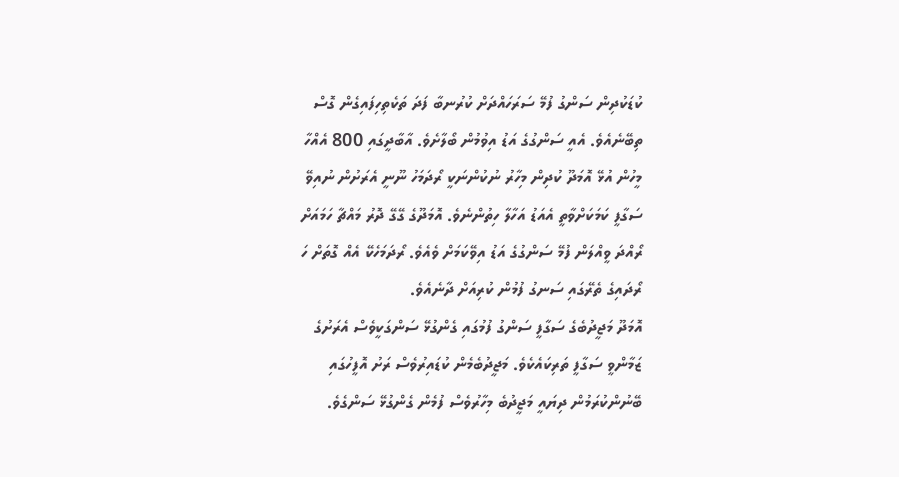ކުޑަކުދިން ސަންގު ފުމޭ ސަރަހައްދަށް ކުރުނބާ ފަދަ ތަކެތިހިފައިގެން ގޮސް ތިބޭނެއެވެ. އެއީ ސަންގުގެ އަޑު އިވުމުން ބޯލާށެވެ. އާބާދީގައި 800 އެއްހާ މީހުން އުޅޭ އޮމަދޫ ކުދިން މިހާރު ނުކުންނަކީ ރޯދަމަހު ނޫނީ އެރަށުން ނުއިވޭ ސަގާފީ ކަމަކަށްވާތީ އެއަޑު އަހާލާ ހިތުންނެވެ. އޮމަދޫގެ ގޭގޭ ދޮރު މައްޗާ ހަމައަށް ރޯއްދަ ވީއްލަން ފުމޭ ސަންގުގެ އަޑު އިވޭކަމަށް ވެއެވެ. ރޯދަމަހެކޭ އެއް ގޮތަށް ހަ ރޯދައިގެ ތެރޭގައި ސަނގު ފުމުން ކުރިއަށް ދާނެއެވެ.
އޮމަދޫ މަޖީދުބެގެ ސަގާފީ ސަންގު ފުމުގައި ގެންގުޅޭ ސަންގަކީވެސް އެރަށުގެ ޒަމާންވީ ސަގާފީ ތަރިކައެކެވެ. މަޖީދުބެމެން ކުޑައިރުވެސް ރަށު އޮފީހުގައި ބޭނުންކުރަމުން ދިޔައީ މަޖީދުބެ މިހާރުވެސް ފުމެން ގެންގުޅޭ ސަންގެވެ.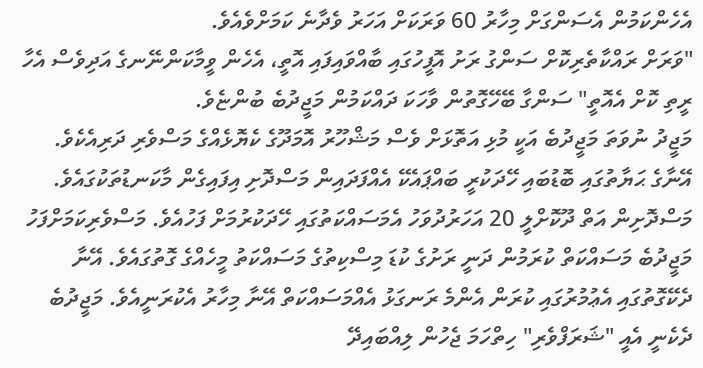އެހެންކަމުން އެސަންގަށް މިހާރު 60 ވަރަކަށް އަހަރު ވެދާނެ ކަމަށްވެއެވެ.
"ވަރަށް ރައްކާތެރިކޮށް ސަންގު ރަށު އޮފީހުގައި ބާއްވައިފައި އޮތީ، އެހެން ވީމާކަންނޭނގެ އަދިވެސް އެހާ ރީތި ކޮށް އެއޮތީ" ސަންގާ ބޭހޭގޮތުން ވާހަކަ ދައްކަމުން މަޖީދުބެ ބުންޏެވެ.
މަޖީދު ނުވަތަ މަޖީދުބެ އަކީ މުޅި އަތޮޅަށް ވެސް މަޝްހޫރު އޮމަދޫގެ ކެޔޮޅެއްގެ މަސްވެރި ދަރިއެކެވެ. އޭނާގެ ޙަޔާތުގައި ބޮޑުބައި ހޭދަކުރީ ބައްޕައެކޭ އެއްފަދައިން މަސްދޮށި އިފައިގެން މާކަނޑުތަކުގައެވެ. މަސްދޮށިން އަތް ދޫކޮށްލީ 20 އަހަރުދުވަހު އެމަސައްކަތުގައި ހޭދަކުރުމަށް ފަހުއެވެ. މަސްވެރިކަމަށްފަހު މަޖީދުބެ މަސައްކަތް ކުރަމުން ދަނީ ރަށުގެ ކުޑަ މިސްކިތުގެ މަސައްކަތު މީހެއްގެ ގޮތުގައެވެ. އޭނާ ދެކޭގޮތުގައި އެޢުމުރުގައި ކުރަން އެންމެ ރަނގަޅު އެއްމަސައްކަތް އޭނާ މިހާރު އެކުރަނީއެވެ. މަޖީދުބެ ދެކެނީ އެއީ "ޝަރަފްވެރި" ހިތްހަމަ ޖެހުން ލިއްބައިދޭ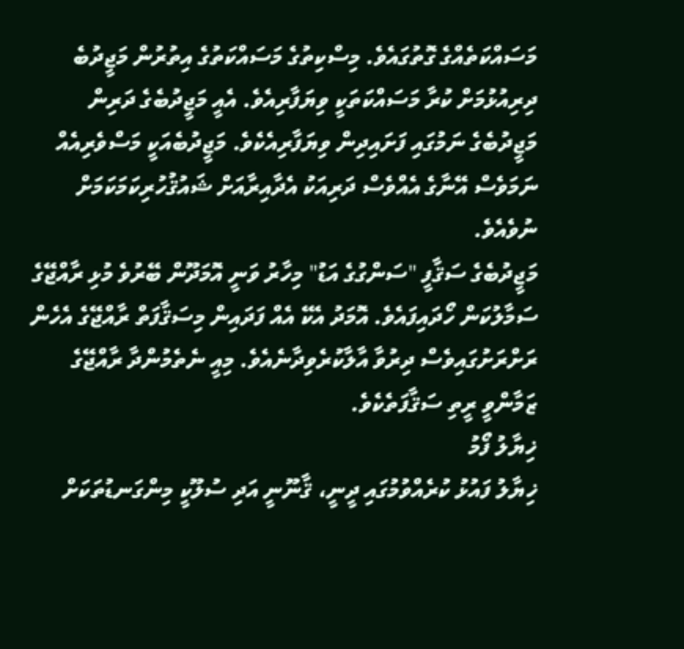މަސައްކަތެއްގެ ގޮތުގައެވެ. މިސްކިތުގެ މަސައްކަތުގެ އިތުރުން މަޖީދުބެ ދިރިއުޅުމަށް ކުރާ މަސައްކަތަކީ ވިޔަފާރިއެވެ. އެއީ މަޖީދުބެގެ ދަރިން މަޖީދުބެގެ ނަމުގައި ފަށައިދިން ވިޔަފާރިއެކެވެ. މަޖީދުބެއަކީ މަސްވެރިއެއް ނަމަވެސް އޭނާގެ އެއްވެސް ދަރިއަކު އެދާއިރާއަށް ޝައުޤުހުރިކަމަކަމަށް ނުވެއެވެ.
މަޖީދުބެގެ ސަޤާފީ "ސަންގުގެ އަޑު" މިހާރު ވަނީ އޮމަދޫން ބޭރުވެ މުޅި ރާއްޖޭގެ ސަމާލުކަން ހޯދައިފައެވެ. އޮމަދު އެކޭ އެއް ފަދައިން މިސަޤާފަތް ރާއްޖޭގެ އެހެން ރަށްރަށުގައިވެސް ދިރުވާ އާލާކުރެވިދާނެއެވެ. މިއީ ނެތެމުންދާ ރާއްޖޭގެ ޒަމާންވީ ރީތި ސަޤާފަތެކެވެ.
ޚިޔާލު ފޯމު
ޚިޔާލު ފައުޅު ކުރެއްވުމުގައި ދީނީ، ޤާނޫނީ އަދި ސުލޫކީ މިންގަނޑުތަކަށް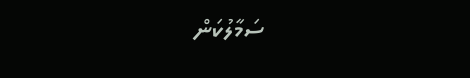ސަމާލުކަން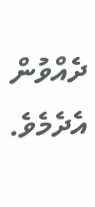ދެއްވުން އެދެމެވެ.